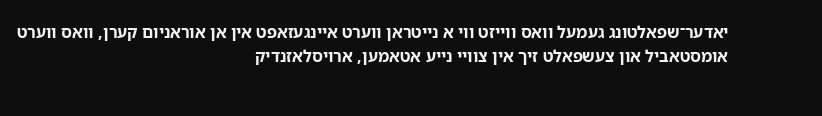יאדער־שפאלטונג געמעל וואס ווייזט ווי א נייטראן ווערט איינגעזאפט אין אן אוראניום קערן, וואס ווערט אומסטאביל און צעשפאלט זיך אין צוויי נייע אטאמען, ארויסלאזנדיק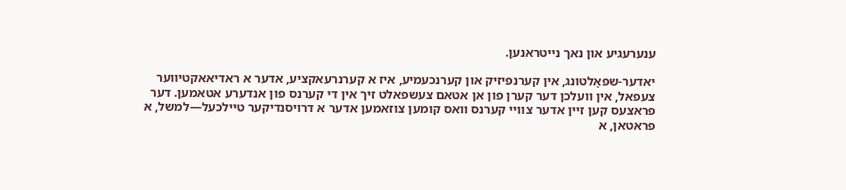ענערעגיע און נאך נייטראנען.

יאדער-שפאַלטונג, אין קערנפיזיק און קערנכעמיע, איז א קערנרעאקציע, אדער א ראדיאאקטיווער צעפאל, אין וועלכן דער קערן פון אן אטאם צעשפאלט זיך אין די קערנס פון אנדערע אטאמען. דער פראצעס קען זיין אדער צוויי קערנס וואס קומען צוזאמען אדער א דרויסנדיקער טיילכעל—למשל, א פראטאן, א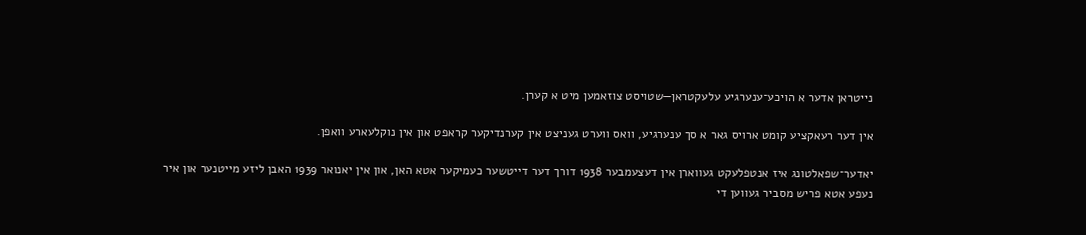נייטראן אדער א הויכע־ענערגיע עלעקטראן—שטויסט צוזאמען מיט א קערן.

אין דער רעאקציע קומט ארויס גאר א סך ענערגיע, וואס ווערט געניצט אין קערנדיקער קראפט און אין נוקלעארע וואפן.

יאדער־שפאלטונג איז אנטפלעקט געווארן אין דעצעמבער 1938 דורך דער דייטשער כעמיקער אטא האן, און אין יאנואר 1939 האבן ליזע מייטנער און איר נעפע אטא פריש מסביר געווען די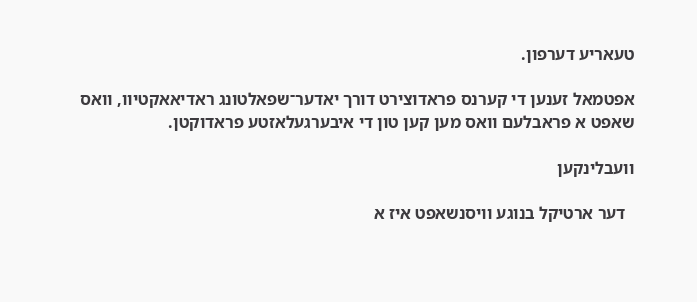טעאריע דערפון.

אפטמאל זענען די קערנס פראדוצירט דורך יאדער־שפאלטונג ראדיאאקטיוו, וואס שאפט א פראבלעם וואס מען קען טון די איבערגעלאזטע פראדוקטן.

וועבלינקען

  דער ארטיקל בנוגע וויסנשאפט איז א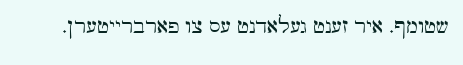שטומף. איר זענט געלאדנט עס צו פארברייטערן.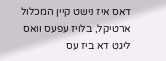דאס איז נישט קיין המכלול ארטיקל, בלויז עפעס וואס ליגט דא ביז עס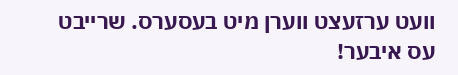וועט ערזעצט ווערן מיט בעסערס. שרייבט עס איבער!